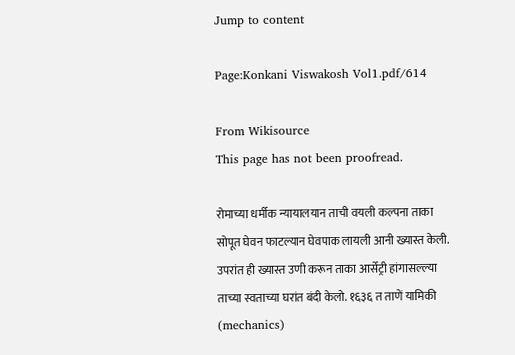Jump to content

Page:Konkani Viswakosh Vol1.pdf/614

From Wikisource
This page has not been proofread.

रोमाच्या धर्मीक न्यायालयान ताची वयली कल्पना ताका सोपूत घेवन फाटल्यान घेवपाक लायली आनी ख्यास्त केली. उपरांत ही ख्यास्त उणी करून ताका आर्सेट्री हांगासल्ल्या ताच्या स्वताच्या घरांत बंदी केलो. १६३६ त ताणें यामिकी (mechanics)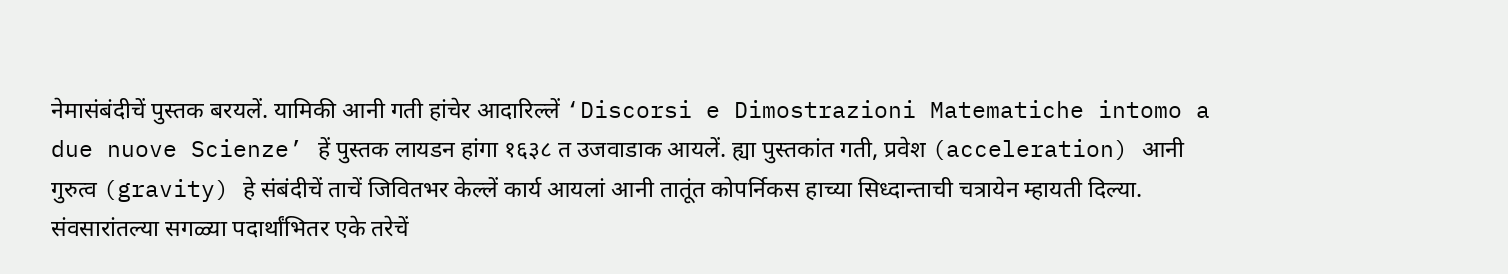नेमासंबंदीचें पुस्तक बरयलें. यामिकी आनी गती हांचेर आदारिल्लें ‘Discorsi e Dimostrazioni Matematiche intomo a due nuove Scienze’ हें पुस्तक लायडन हांगा १६३८ त उजवाडाक आयलें. ह्या पुस्तकांत गती, प्रवेश (acceleration) आनी गुरुत्व (gravity) हे संबंदीचें ताचें जिवितभर केल्लें कार्य आयलां आनी तातूंत कोपर्निकस हाच्या सिध्दान्ताची चत्रायेन म्हायती दिल्या. संवसारांतल्या सगळ्या पदार्थांभितर एके तरेचें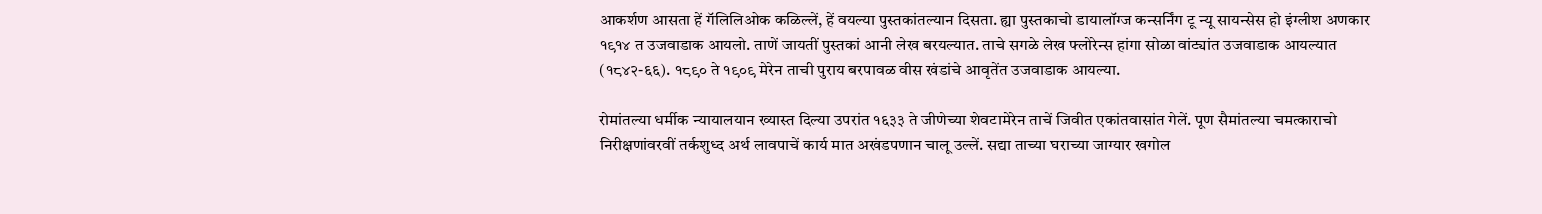आकर्शण आसता हें गॅलिलिओक कळिल्लें, हें वयल्या पुस्तकांतल्यान दिसता. ह्या पुस्तकाचो डायालॉग्ज कन्सर्निंग टू न्यू सायन्सेस हो इंग्लीश अणकार १९१४ त उजवाडाक आयलो. ताणें जायतीं पुस्तकां आनी लेख बरयल्यात. ताचे सगळे लेख फ्लोरेन्स हांगा सोळा वांट्यांत उजवाडाक आयल्यात (१८४२-६६). १८९० ते १९०९ मेरेन ताची पुराय बरपावळ वीस खंडांचे आवृतेंत उजवाडाक आयल्या.

रोमांतल्या धर्मीक न्यायालयान ख्यास्त दिल्या उपरांत १६३३ ते जीणेच्या शेवटामेरेन ताचें जिवीत एकांतवासांत गेलें. पूण सैमांतल्या चमत्काराचो निरीक्षणांवरवीं तर्कशुध्द अर्थ लावपाचें कार्य मात अखंडपणान चालू उल्लें. सद्या ताच्या घराच्या जाग्यार खगोल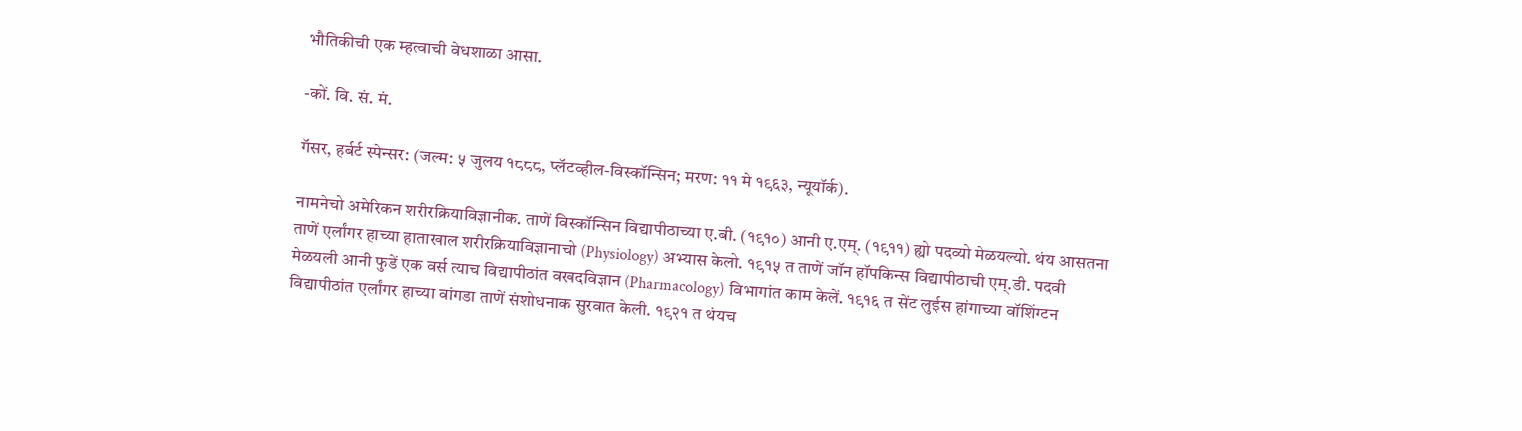भौतिकीची एक म्हत्वाची वेधशाळा आसा.

-कों. वि. सं. मं.

गॅसर, हर्बर्ट स्पेन्सर: (जल्म: ५ जुलय १८८८, प्लॅटव्हील-विस्कॉन्सिन; मरण: ११ मे १९६३, न्यूयॉर्क).

नामनेचो अमेरिकन शरीरक्रियाविज्ञानीक. ताणें विस्कॉन्सिन विद्यापीठाच्या ए.बी. (१९१०) आनी ए.एम्. (१९११) ह्यो पदव्यो मेळयल्यो. थंय आसतना ताणें एर्लांगर हाच्या हाताखाल शरीरक्रियाविज्ञानाचो (Physiology) अभ्यास केलो. १९१५ त ताणें जॉन हॉपकिन्स विद्यापीठाची एम्.डी. पदवी मेळयली आनी फुडें एक वर्स त्याच विद्यापीठांत वखदविज्ञान (Pharmacology) विभागांत काम केलें. १९१६ त सेंट लुईस हांगाच्या वॉशिंग्टन विद्यापीठांत एर्लांगर हाच्या वांगडा ताणें संशोधनाक सुरवात केली. १९२१ त थंयच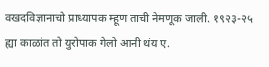वखदविज्ञानाचो प्राध्यापक म्हूण ताची नेमणूक जाली. १९२३-२५ ह्या काळांत तो युरोपाक गेलो आनी थंय ए.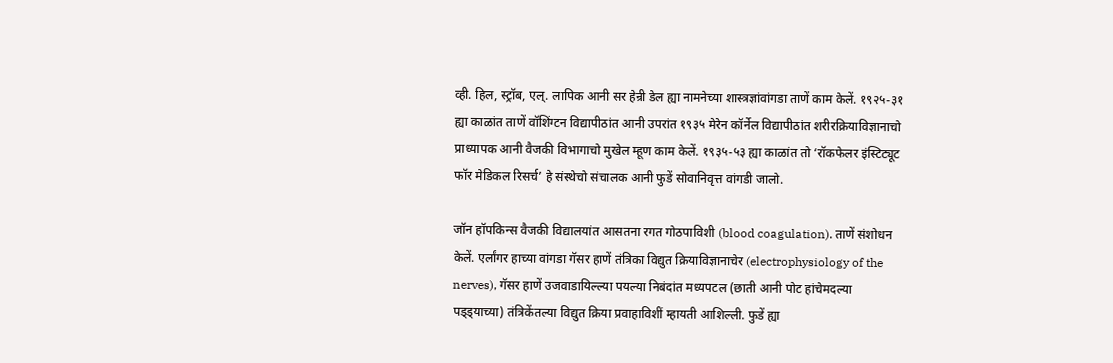व्ही. हिल, स्ट्रॉब, एल्. लापिक आनी सर हेन्री डेल ह्या नामनेच्या शास्त्रज्ञांवांगडा ताणें काम केलें. १९२५-३१ ह्या काळांत ताणें वॉशिंग्टन विद्यापीठांत आनी उपरांत १९३५ मेरेन कॉर्नेल विद्यापीठांत शरीरक्रियाविज्ञानाचो प्राध्यापक आनी वैजकी विभागाचो मुखेल म्हूण काम केलें. १९३५-५३ ह्या काळांत तो ‘रॉकफेलर इंस्टिट्यूट फॉर मेडिकल रिसर्च’ हे संस्थेचो संचालक आनी फुडें सोवानिवृत्त वांगडी जालो.

जॉन हॉपकिन्स वैजकी विद्यालयांत आसतना रगत गोठपाविशी (blood coagulation). ताणें संशोधन केलें. एर्लांगर हाच्या वांगडा गॅसर हाणें तंत्रिका विद्युत क्रियाविज्ञानाचेर (electrophysiology of the nerves), गॅसर हाणें उजवाडायिल्ल्या पयल्या निबंदांत मध्यपटल (छाती आनी पोट हांचेमदल्या पड्ड्याच्या) तंत्रिकेंतल्या विद्युत क्रिया प्रवाहाविशीं म्हायती आशिल्ली. फुडें ह्या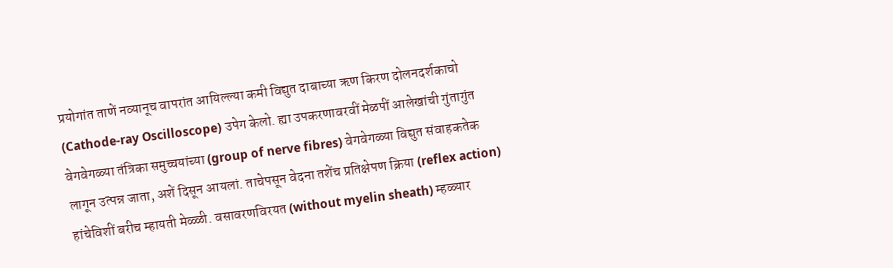प्रयोगांत ताणें नव्यानूच वापरांत आयिल्ल्या कमी विद्युत दाबाच्या ऋण किरण दोलनदर्शकाचो (Cathode-ray Oscilloscope) उपेग केलो. ह्या उपकरणावरवीं मेळपीं आलेखांची गुंतागुंत वेगवेगळ्या तंत्रिका समुच्चयांच्या (group of nerve fibres) वेगवेगळ्या विद्युत संवाहकतेक लागून उत्पन्न जाता, अशें दिसून आयलां. ताचेपसून वेदना तशेंच प्रतिक्षेपण क्रिया (reflex action) हांचेविशीं बरीच म्हायती मेळ्ळी. वसावरणविरयत (without myelin sheath) म्हळ्यार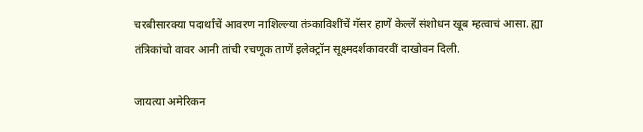चरबीसारक्या पदार्थांचें आवरण नाशिल्ल्या तंत्र्काविशींचें गॅसर हाणें केल्लें संशोधन खूब म्हत्वाचं आसा. ह्या तंत्रिकांचो वावर आनी तांची रचणूक ताणें इलेक्ट्रॉन सूक्ष्मदर्शकावरवीं दाखोवन दिली.

जायत्या अमेरिकन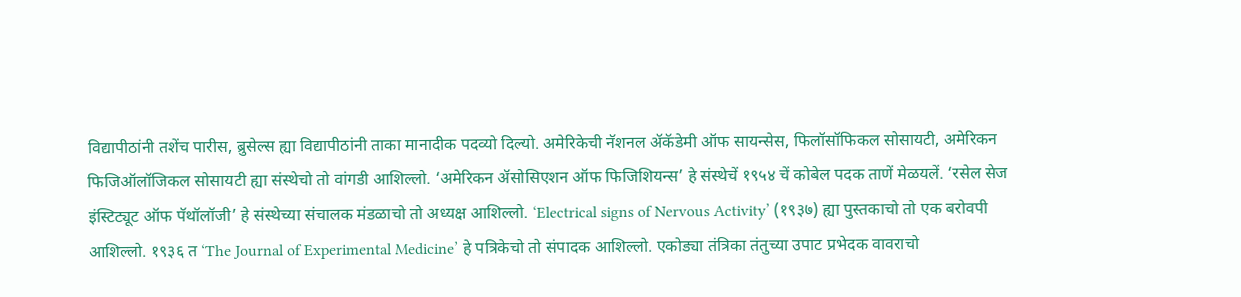विद्यापीठांनी तशेंच पारीस, ब्रुसेल्स ह्या विद्यापीठांनी ताका मानादीक पदव्यो दिल्यो. अमेरिकेची नॅशनल ॲकॅडेमी ऑफ सायन्सेस, फिलॉसॉफिकल सोसायटी, अमेरिकन फिजिऑलॉजिकल सोसायटी ह्या संस्थेचो तो वांगडी आशिल्लो. ‘अमेरिकन ॲसोसिएशन ऑफ फिजिशियन्स’ हे संस्थेचें १९५४ चें कोबेल पदक ताणें मेळयलें. ‘रसेल सेज इंस्टिट्यूट ऑफ पॅथॉलॉजी’ हे संस्थेच्या संचालक मंडळाचो तो अध्यक्ष आशिल्लो. ‘Electrical signs of Nervous Activity’ (१९३७) ह्या पुस्तकाचो तो एक बरोवपी आशिल्लो. १९३६ त ‘The Journal of Experimental Medicine’ हे पत्रिकेचो तो संपादक आशिल्लो. एकोड्या तंत्रिका तंतुच्या उपाट प्रभेदक वावराचो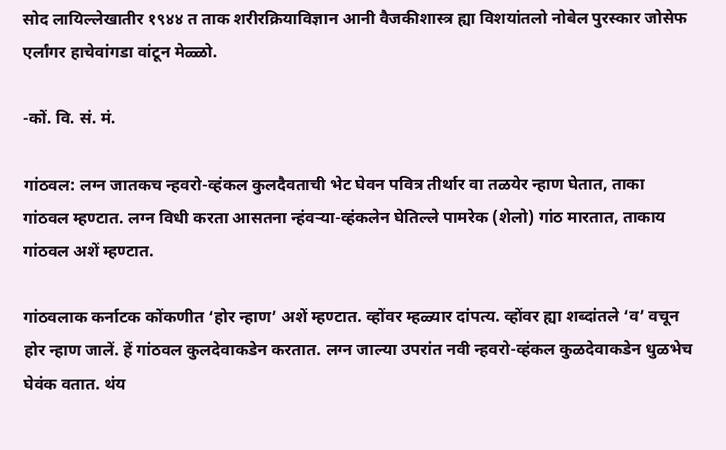सोद लायिल्लेखातीर १९४४ त ताक शरीरक्रियाविज्ञान आनी वैजकीशास्त्र ह्या विशयांतलो नोबेल पुरस्कार जोसेफ एर्लांगर हाचेवांगडा वांटून मेळ्ळो.

-कों. वि. सं. मं.

गांठवल: लग्न जातकच न्हवरो-व्हंकल कुलदैवताची भेट घेवन पवित्र तीर्थार वा तळयेर न्हाण घेतात, ताका गांठवल म्हण्टात. लग्न विधी करता आसतना न्हंवऱ्या-व्हंकलेन घेतिल्ले पामरेक (शेलो) गांठ मारतात, ताकाय गांठवल अशें म्हण्टात.

गांठवलाक कर्नाटक कोंकणीत ‘होर न्हाण’ अशें म्हण्टात. व्होंवर म्हळ्यार दांपत्य. व्होंवर ह्या शब्दांतले ‘व’ वचून होर न्हाण जालें. हें गांठवल कुलदेवाकडेन करतात. लग्न जाल्या उपरांत नवी न्हवरो-व्हंकल कुळदेवाकडेन धुळभेच घेवंक वतात. थंय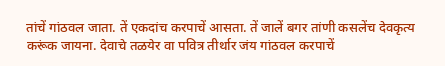तांचें गांठवल जाता. तें एकदांच करपाचें आसता. तें जालें बगर तांणी कसलेंच देवकृत्य करूंक जायना. देवाचे तळयेर वा पवित्र तीर्थार जंय गांठवल करपाचें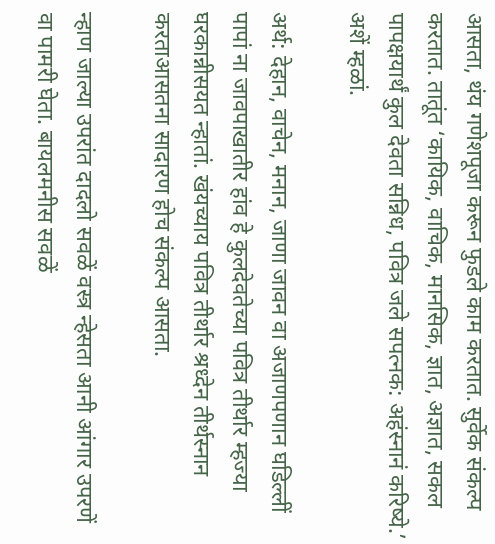आसता, थंय गणेशपूजा करून फुडले काम करतात. सुर्वेक संकल्प करतात. तातूंत ‘कायिक, वाचिक, मानसिक, ज्ञात, अज्ञात, सकल पापक्षयार्थं कुल देवता सन्निध, पवित्र जले सपत्नक: अहंस्नानं करिष्ये.’ अशें म्हळां.

अर्थ: देहान, वाचेन, मनान, जाणा जावन वा अजाणपणान घडिल्लीं पापां ना जावपाखातीर हांव हे कुलदेवतेच्या पवित्र तीर्थार म्हज्या घरकान्नीसयत न्हातां. खंयच्याय पवित्र तीर्थार श्रध्देन तीर्थस्नान करताआसतना सादारण होच संकल्प आसता.

न्हाण जाल्या उपरांत दादलो सवळें वस्त्र न्हेसता आनी आंगार उपरणें वा पामरी घेता. बायलमनीस सवळें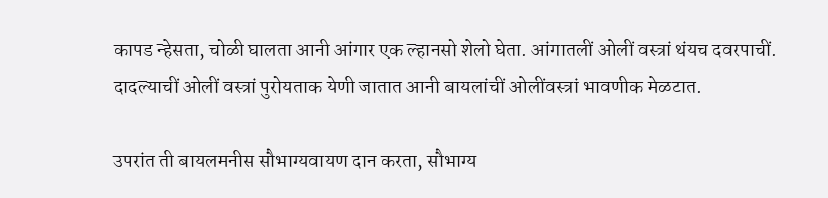कापड न्हेसता, चोळी घालता आनी आंगार एक ल्हानसो शेलो घेता. आंगातलीं ओलीं वस्त्रां थंयच दवरपाचीं. दादल्याचीं ओलीं वस्त्रां पुरोयताक येणी जातात आनी बायलांचीं ओलींवस्त्रां भावणीक मेळटात.

उपरांत ती बायलमनीस सौभाग्यवायण दान करता, सौभाग्य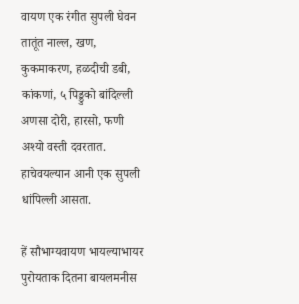वायण एक रंगीत सुपली घेवन तातूंत नाल्ल, खण, कुकमाकरण, हळदीची डबी, कांकणां, ५ पिड्डुको बांदिल्ली अणसा दोरी, हारसो, फणी अश्यो वस्ती दवरतात. हाचेवयल्यान आनी एक सुपली धांपिल्ली आसता.

हें सौभाग्यवायण भायल्याभायर पुरोयताक दितना बायलमनीस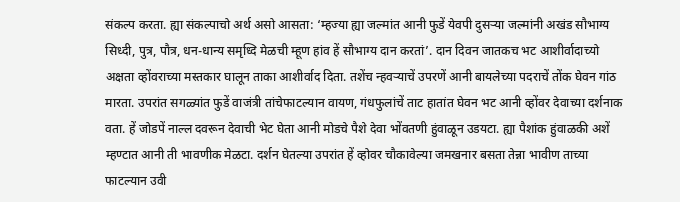संकल्प करता. ह्या संकल्पाचो अर्थ असो आसता: ‘म्हज्या ह्या जल्मांत आनी फुडें येवपी दुसऱ्या जल्मांनी अखंड सौभाग्य सिध्दी, पुत्र, पौत्र, धन-धान्य समृध्दि मेळची म्हूण हांव हें सौभाग्य दान करतां’. दान दिवन जातकच भट आशीर्वादाच्यो अक्षता व्होंवराच्या मस्तकार घालून ताका आशीर्वाद दिता. तशेंच न्हवऱ्याचें उपरणें आनी बायलेच्या पदराचें तोंक घेवन गांठ मारता. उपरांत सगळ्यांत फुडें वाजंत्री तांचेफाटल्यान वायण, गंधफुलांचें ताट हातांत घेवन भट आनी व्होंवर देवाच्या दर्शनाक वता. हें जोडपें नाल्ल दवरून देवाची भेट घेता आनी मोडचे पैशे देवा भोंवतणी हुंवाळून उडयटा. ह्या पैशांक हुंवाळकी अशें म्हण्टात आनी ती भावणीक मेळटा. दर्शन घेतल्या उपरांत हें व्होवर चौकावेल्या जमखनार बसता तेन्ना भावीण ताच्या फाटल्यान उवी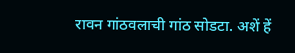रावन गांठवलाची गांठ सोडटा. अशें हें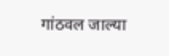गांठवल जाल्या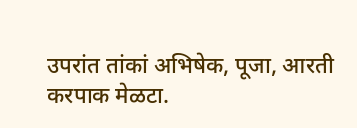उपरांत तांकां अभिषेक, पूजा, आरती करपाक मेळटा.